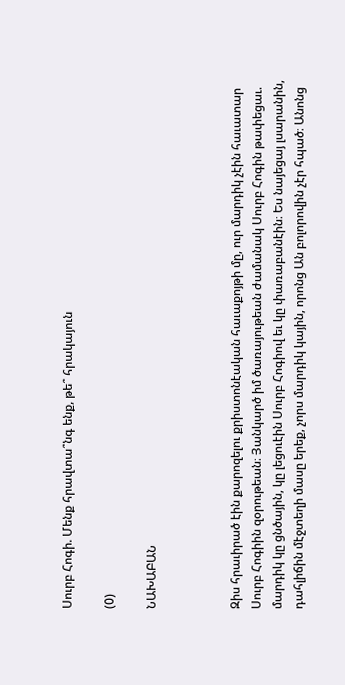Սուրբ Հոգի. Մենք հրավտա՞նգ ենք, թե՞ հրակայուն

(0)

ՆԱԽԱԲԱՆ



Զիս հրաւիրած էին քարոզելու քրիստոնէական հաւաքոյթի մը, ուր մարդիկ չէին հաւատար Սուրբ Հոգիին զօրութեան։ Յանկարծ իմ ծառայութեան ժամանակ Սուրբ Հոգին թափեցաւ. մարդիկ կը ցնծային, կը լեցուէին Սուրբ Հոգիով եւ կը փառաբանէին։ Ես նայեցայ լսարանին, դահլիճին մէջտեղի մասը երեք, չորս մարդիկ կային, որոնց Ան բոլորովին չէր հպած։ Անոնց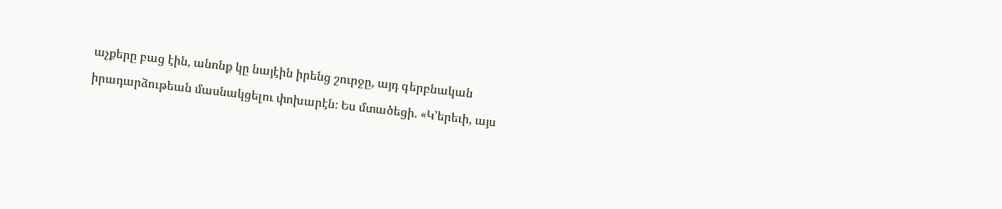աչքերը բաց էին, անոնք կը նայէին իրենց շուրջը, այդ գերբնական իրադարձութեան մասնակցելու փոխարէն։ Ես մտածեցի. «Կ’երեւի, այս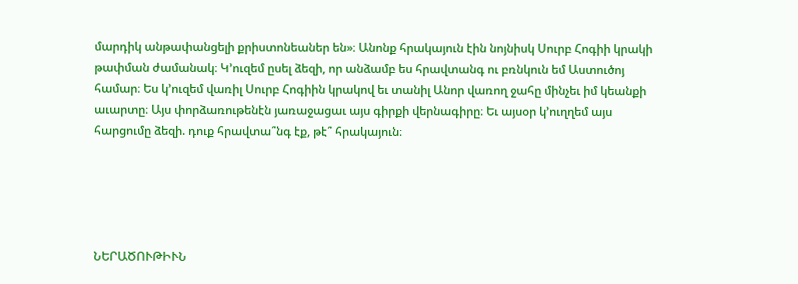մարդիկ անթափանցելի քրիստոնեաներ են»։ Անոնք հրակայուն էին նոյնիսկ Սուրբ Հոգիի կրակի թափման ժամանակ։ Կ’ուզեմ ըսել ձեզի, որ անձամբ ես հրավտանգ ու բռնկուն եմ Աստուծոյ համար։ Ես կ’ուզեմ վառիլ Սուրբ Հոգիին կրակով եւ տանիլ Անոր վառող ջահը մինչեւ իմ կեանքի աւարտը։ Այս փորձառութենէն յառաջացաւ այս գիրքի վերնագիրը։ Եւ այսօր կ’ուղղեմ այս հարցումը ձեզի. դուք հրավտա՞նգ էք, թէ՞ հրակայուն։





ՆԵՐԱԾՈՒԹԻՒՆ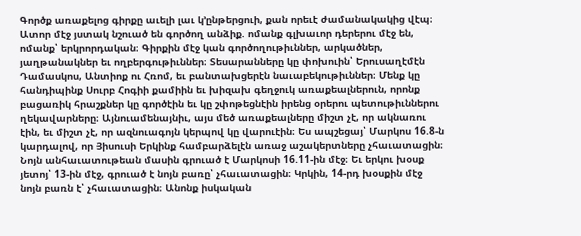Գործք առաքելոց գիրքը աւելի լաւ կ’ընթերցուի, քան որեւէ ժամանակակից վէպ։ Ատոր մէջ յստակ նշուած են գործող անձիք. ոմանք գլխաւոր դերերու մէջ են, ոմանք՝ երկրորդական։ Գիրքին մէջ կան գործողութիւններ, արկածներ, յաղթանակներ եւ ողբերգութիւններ։ Տեսարանները կը փոխուին՝ Երուսաղէմէն Դամասկոս, Անտիոք ու Հռոմ, եւ բանտախցերէն նաւաբեկութիւններ։ Մենք կը հանդիպինք Սուրբ Հոգիի քամիին եւ խիզախ գեղջուկ առաքեալներուն, որոնք բացառիկ հրաշքներ կը գործէին եւ կը շփոթեցնէին իրենց օրերու պետութիւններու ղեկավարները։ Այնուամենայնիւ, այս մեծ առաքեալները միշտ չէ, որ ակնառու էին, եւ միշտ չէ, որ ազնուագոյն կերպով կը վարուէին։ Ես ապշեցայ՝ Մարկոս 16.8-ն կարդալով, որ Յիսուսի Երկինք համբարձելէն առաջ աշակերտները չհաւատացին։ Նոյն անհաւատութեան մասին գրուած է Մարկոսի 16.11-ին մէջ։ Եւ երկու խօսք յետոյ՝ 13-ին մէջ, գրուած է նոյն բառը՝ չհաւատացին։ Կրկին, 14-րդ խօսքին մէջ նոյն բառն է՝ չհաւատացին։ Անոնք իսկական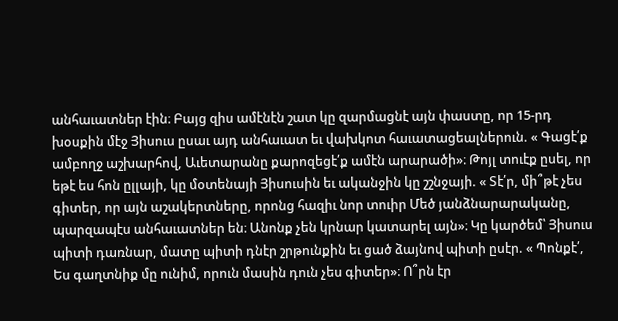անհաւատներ էին։ Բայց զիս ամէնէն շատ կը զարմացնէ այն փաստը, որ 15-րդ խօսքին մէջ Յիսուս ըսաւ այդ անհաւատ եւ վախկոտ հաւատացեալներուն. « Գացէ՛ք ամբողջ աշխարհով, Աւետարանը քարոզեցէ՛ք ամէն արարածի»։ Թոյլ տուէք ըսել, որ եթէ ես հոն ըլլայի, կը մօտենայի Յիսուսին եւ ականջին կը շշնջայի. « Տէ՛ր, մի՞թէ չես գիտեր, որ այն աշակերտները, որոնց հազիւ նոր տուիր Մեծ յանձնարարականը, պարզապէս անհաւատներ են։ Անոնք չեն կրնար կատարել այն»։ Կը կարծեմ՝ Յիսուս պիտի դառնար, մատը պիտի դնէր շրթունքին եւ ցած ձայնով պիտի ըսէր. « Պոնքէ՛, Ես գաղտնիք մը ունիմ, որուն մասին դուն չես գիտեր»։ Ո՞րն էր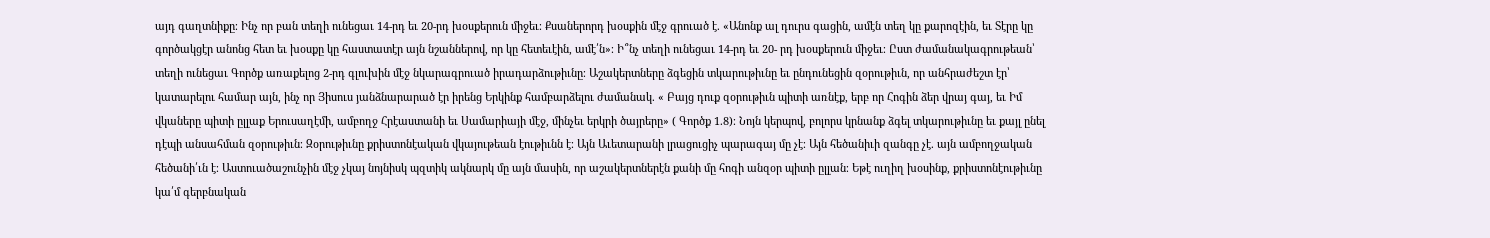այդ գաղտնիքը։ Ինչ որ բան տեղի ունեցաւ 14-րդ եւ 20-րդ խօսքերուն միջեւ։ Քսաներորդ խօսքին մէջ գրուած է. «Անոնք ալ դուրս գացին, ամէն տեղ կը քարոզէին, եւ Տէրը կը գործակցէր անոնց հետ եւ խօսքը կը հաստատէր այն նշաններով, որ կը հետեւէին, ամէ՛ն»։ Ի՞նչ տեղի ունեցաւ 14-րդ եւ 20- րդ խօսքերուն միջեւ։ Ըստ ժամանակագրութեան՝ տեղի ունեցաւ Գործք առաքելոց 2-րդ գլուխին մէջ նկարագրուած իրադարձութիւնը։ Աշակերտները ձգեցին տկարութիւնը եւ ընդունեցին զօրութիւն, որ անհրաժեշտ էր՝ կատարելու համար այն, ինչ որ Յիսուս յանձնարարած էր իրենց Երկինք համբարձելու ժամանակ. « Բայց դուք զօրութիւն պիտի առնէք, երբ որ Հոգին ձեր վրայ գայ, եւ Իմ վկաները պիտի ըլլաք Երուսաղէմի, ամբողջ Հրէաստանի եւ Սամարիայի մէջ, մինչեւ երկրի ծայրերը» ( Գործք 1.8)։ Նոյն կերպով, բոլորս կրնանք ձգել տկարութիւնը եւ քայլ ընել դէպի անսահման զօրութիւն։ Զօրութիւնը քրիստոնէական վկայութեան էութիւնն է։ Այն Աւետարանի լրացուցիչ պարագայ մը չէ։ Այն հեծանիւի զանգը չէ. այն ամբողջական հեծանի՛ւն է։ Աստուածաշունչին մէջ չկայ նոյնիսկ պզտիկ ակնարկ մը այն մասին, որ աշակերտներէն քանի մը հոգի անզօր պիտի ըլլան։ Եթէ ուղիղ խօսինք, քրիստոնէութիւնը կա՛մ գերբնական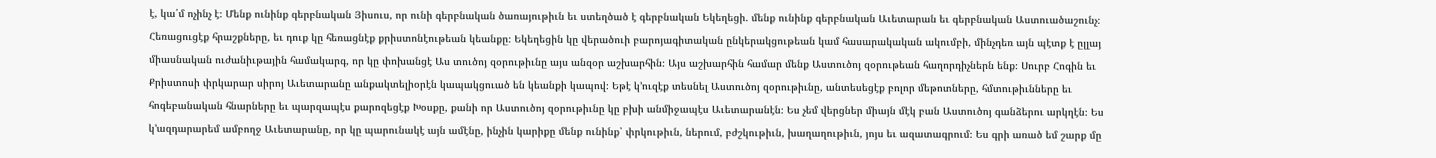է, կա՛մ ոչինչ է։ Մենք ունինք գերբնական Յիսուս, որ ունի գերբնական ծառայութիւն եւ ստեղծած է գերբնական Եկեղեցի. մենք ունինք գերբնական Աւետարան եւ գերբնական Աստուածաշունչ։ Հեռացուցէք հրաշքները, եւ դուք կը հեռացնէք քրիստոնէութեան կեանքը։ Եկեղեցին կը վերածուի բարոյագիտական ընկերակցութեան կամ հասարակական ակումբի, մինչդեռ այն պէտք է ըլլայ միասնական ուժանիւթային համակարգ, որ կը փոխանցէ Աս տուծոյ զօրութիւնը այս անզօր աշխարհին։ Այս աշխարհին համար մենք Աստուծոյ զօրութեան հաղորդիչներն ենք։ Սուրբ Հոգին եւ Քրիստոսի փրկարար սիրոյ Աւետարանը անքակտելիօրէն կապակցուած են կեանքի կապով։ Եթէ կ’ուզէք տեսնել Աստուծոյ զօրութիւնը, անտեսեցէք բոլոր մեթոտները, հմտութիւնները եւ հոգեբանական հնարները եւ պարզապէս քարոզեցէք Խօսքը, քանի որ Աստուծոյ զօրութիւնը կը բխի անմիջապէս Աւետարանէն։ Ես չեմ վերցներ միայն մէկ բան Աստուծոյ գանձերու արկղէն։ Ես կ’ազդարարեմ ամբողջ Աւետարանը, որ կը պարունակէ այն ամէնը, ինչին կարիքը մենք ունինք՝ փրկութիւն, ներում, բժշկութիւն, խաղաղութիւն, յոյս եւ ազատագրում։ Ես գրի առած եմ շարք մը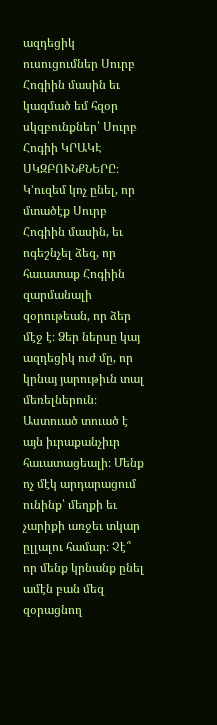ազդեցիկ ուսուցումներ Սուրբ Հոգիին մասին եւ կազմած եմ հզօր սկզբունքներ՝ Սուրբ Հոգիի ԿՐԱԿԷ ՍԿԶԲՈՒՆՔՆԵՐԸ։ Կ’ուզեմ կոչ ընել, որ մտածէք Սուրբ Հոգիին մասին, եւ ոգեշնչել ձեզ, որ հաւատաք Հոգիին զարմանալի զօրութեան, որ ձեր մէջ է։ Ձեր ներսը կայ ազդեցիկ ուժ մը, որ կրնայ յարութիւն տալ մեռելներուն։ Աստուած տուած է այն իւրաքանչիւր հաւատացեալի։ Մենք ոչ մէկ արդարացում ունինք՝ մեղքի եւ չարիքի առջեւ տկար ըլլալու համար։ Չէ՞ որ մենք կրնանք ընել ամէն բան մեզ զօրացնող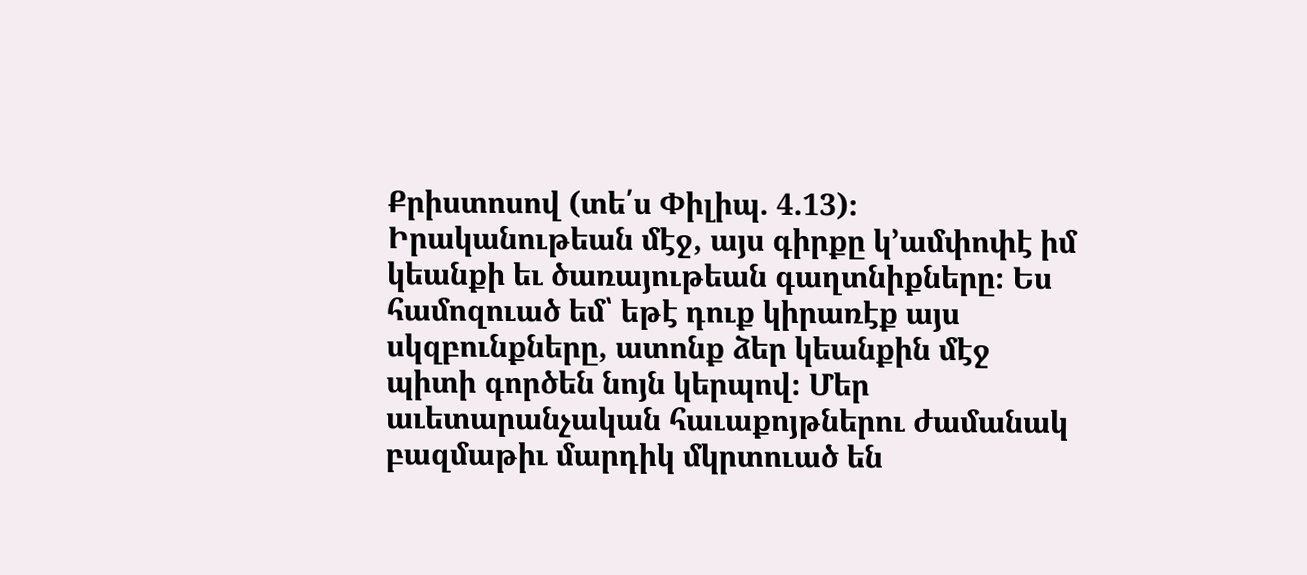Քրիստոսով (տե՛ս Փիլիպ. 4.13)։ Իրականութեան մէջ, այս գիրքը կ’ամփոփէ իմ կեանքի եւ ծառայութեան գաղտնիքները։ Ես համոզուած եմ՝ եթէ դուք կիրառէք այս սկզբունքները, ատոնք ձեր կեանքին մէջ պիտի գործեն նոյն կերպով։ Մեր աւետարանչական հաւաքոյթներու ժամանակ բազմաթիւ մարդիկ մկրտուած են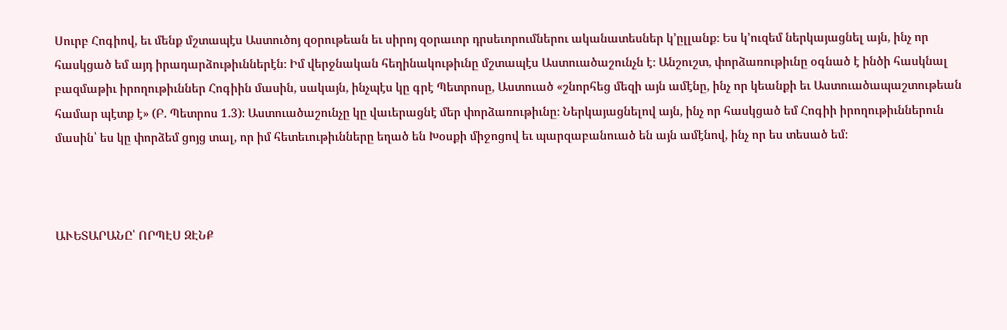Սուրբ Հոգիով, եւ մենք մշտապէս Աստուծոյ զօրութեան եւ սիրոյ զօրաւոր դրսեւորումներու ականատեսներ կ’ըլլանք։ Ես կ’ուզեմ ներկայացնել այն, ինչ որ հասկցած եմ այդ իրադարձութիւններէն։ Իմ վերջնական հեղինակութիւնը մշտապէս Աստուածաշունչն է։ Անշուշտ, փորձառութիւնը օգնած է ինծի հասկնալ բազմաթիւ իրողութիւններ Հոգիին մասին, սակայն, ինչպէս կը գրէ Պետրոսը, Աստուած «շնորհեց մեզի այն ամէնը, ինչ որ կեանքի եւ Աստուածապաշտութեան համար պէտք է» (Բ. Պետրոս 1.3)։ Աստուածաշունչը կը վաւերացնէ մեր փորձառութիւնը։ Ներկայացնելով այն, ինչ որ հասկցած եմ Հոգիի իրողութիւններուն մասին՝ ես կը փորձեմ ցոյց տալ, որ իմ հետեւութիւնները եղած են Խօսքի միջոցով եւ պարզաբանուած են այն ամէնով, ինչ որ ես տեսած եմ։



ԱՒԵՏԱՐԱՆԸ՝ ՈՐՊԷՍ ԶԷՆՔ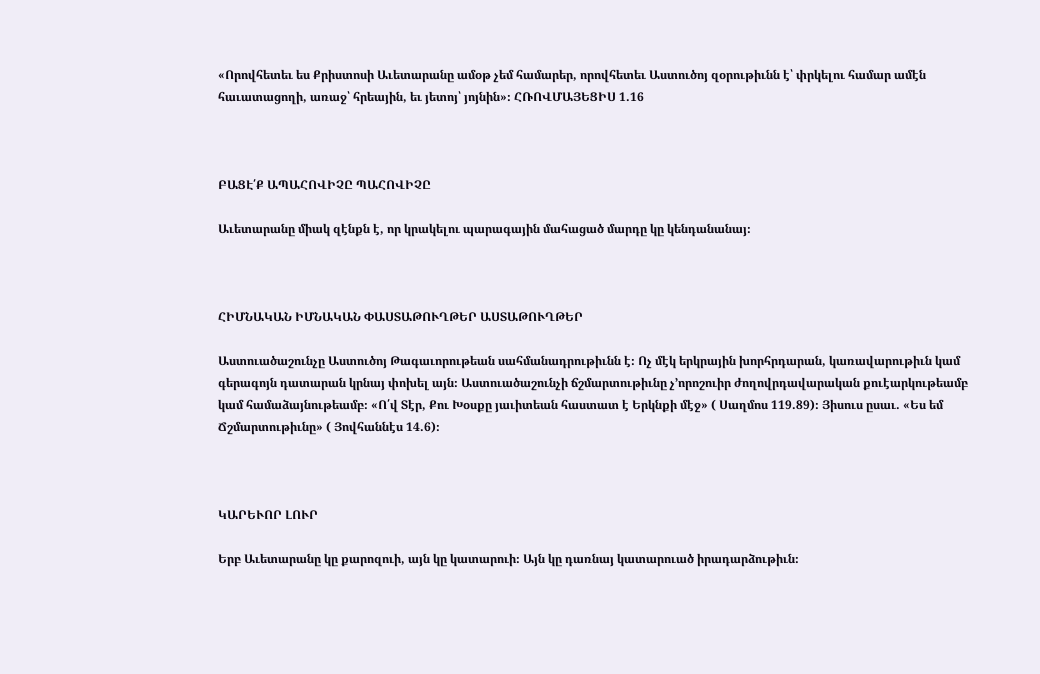«Որովհետեւ ես Քրիստոսի Աւետարանը ամօթ չեմ համարեր, որովհետեւ Աստուծոյ զօրութիւնն է՝ փրկելու համար ամէն հաւատացողի, առաջ՝ հրեային, եւ յետոյ՝ յոյնին»։ ՀՌՈՎՄԱՅԵՑԻՍ 1.16



ԲԱՑԷ՛Ք ԱՊԱՀՈՎԻՉԸ ՊԱՀՈՎԻՉԸ

Աւետարանը միակ զէնքն է, որ կրակելու պարագային մահացած մարդը կը կենդանանայ։



ՀԻՄՆԱԿԱՆ ԻՄՆԱԿԱՆ ՓԱՍՏԱԹՈՒՂԹԵՐ ԱՍՏԱԹՈՒՂԹԵՐ

Աստուածաշունչը Աստուծոյ Թագաւորութեան սահմանադրութիւնն է։ Ոչ մէկ երկրային խորհրդարան, կառավարութիւն կամ գերագոյն դատարան կրնայ փոխել այն։ Աստուածաշունչի ճշմարտութիւնը չ’որոշուիր ժողովրդավարական քուէարկութեամբ կամ համաձայնութեամբ։ «Ո՛վ Տէր, Քու Խօսքը յաւիտեան հաստատ է Երկնքի մէջ» ( Սաղմոս 119.89)։ Յիսուս ըսաւ. «Ես եմ Ճշմարտութիւնը» ( Յովհաննէս 14.6)։



ԿԱՐԵՒՈՐ ԼՈՒՐ

Երբ Աւետարանը կը քարոզուի, այն կը կատարուի։ Այն կը դառնայ կատարուած իրադարձութիւն։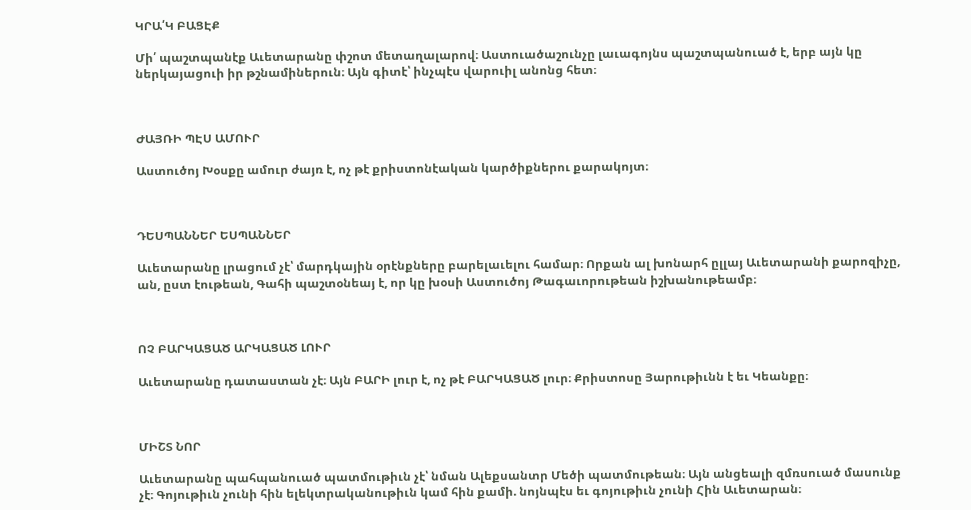ԿՐԱ՛Կ ԲԱՑԷՔ

Մի՛ պաշտպանէք Աւետարանը փշոտ մետաղալարով։ Աստուածաշունչը լաւագոյնս պաշտպանուած է, երբ այն կը ներկայացուի իր թշնամիներուն։ Այն գիտէ՝ ինչպէս վարուիլ անոնց հետ։



ԺԱՅՌԻ ՊԷՍ ԱՄՈՒՐ

Աստուծոյ Խօսքը ամուր ժայռ է, ոչ թէ քրիստոնէական կարծիքներու քարակոյտ։



ԴԵՍՊԱՆՆԵՐ ԵՍՊԱՆՆԵՐ

Աւետարանը լրացում չէ՝ մարդկային օրէնքները բարելաւելու համար։ Որքան ալ խոնարհ ըլլայ Աւետարանի քարոզիչը, ան, ըստ էութեան, Գահի պաշտօնեայ է, որ կը խօսի Աստուծոյ Թագաւորութեան իշխանութեամբ։



ՈՉ ԲԱՐԿԱՑԱԾ ԱՐԿԱՑԱԾ ԼՈՒՐ

Աւետարանը դատաստան չէ։ Այն ԲԱՐԻ լուր է, ոչ թէ ԲԱՐԿԱՑԱԾ լուր։ Քրիստոսը Յարութիւնն է եւ Կեանքը։



ՄԻՇՏ ՆՈՐ

Աւետարանը պահպանուած պատմութիւն չէ՝ նման Ալեքսանտր Մեծի պատմութեան։ Այն անցեալի զմռսուած մասունք չէ։ Գոյութիւն չունի հին ելեկտրականութիւն կամ հին քամի. նոյնպէս եւ գոյութիւն չունի Հին Աւետարան։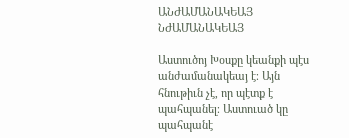ԱՆԺԱՄԱՆԱԿԵԱՅ ՆԺԱՄԱՆԱԿԵԱՅ

Աստուծոյ Խօսքը կեանքի պէս անժամանակեայ է։ Այն հնութիւն չէ, որ պէտք է պահպանել։ Աստուած կը պահպանէ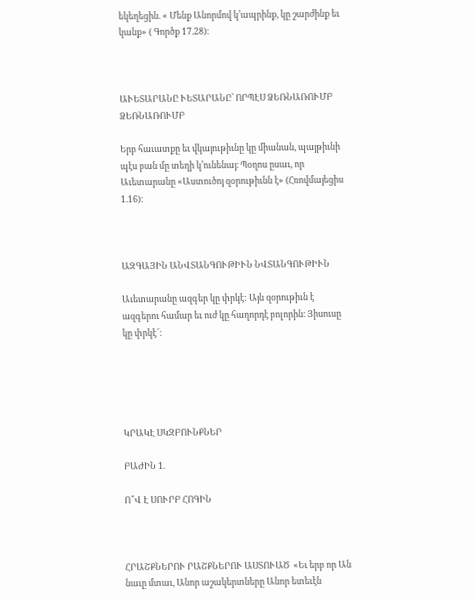եկեղեցին. « Մենք Անորմով կ’ապրինք, կը շարժինք եւ կանք» ( Գործք 17.28)։



ԱՒԵՏԱՐԱՆԸ ՒԵՏԱՐԱՆԸ՝ ՈՐՊԷՍ ՁԵՌՆԱՌՈՒՄԲ ՁԵՌՆԱՌՈՒՄԲ

Երբ հաւատքը եւ վկայութիւնը կը միանան, պայթիւնի պէս բան մը տեղի կ’ունենայ։ Պօղոս ըսաւ, որ Աւետարանը «Աստուծոյ զօրութիւնն է» (Հռովմայեցիս 1.16)։



ԱԶԳԱՅԻՆ ԱՆՎՏԱՆԳՈՒԹԻՒՆ ՆՎՏԱՆԳՈՒԹԻՒՆ

Աւետարանը ազգեր կը փրկէ: Այն զօրութիւն է ազգերու համար եւ ուժ կը հաղորդէ բոլորին։ Յիսուսը կը փրկէ՜։





ԿՐԱԿԷ ՍԿԶԲՈՒՆՔՆԵՐ

ԲԱԺԻՆ 1.

Ո՞Վ Է ՍՈՒՐԲ ՀՈԳԻՆ



ՀՐԱՇՔՆԵՐՈՒ ՐԱՇՔՆԵՐՈՒ ԱՍՏՈՒԱԾ  «Եւ երբ որ Ան նաւը մտաւ, Անոր աշակերտները Անոր ետեւէն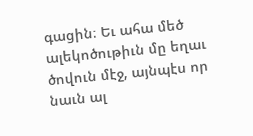գացին։ Եւ ահա մեծ ալեկոծութիւն մը եղաւ ծովուն մէջ, այնպէս որ նաւն ալ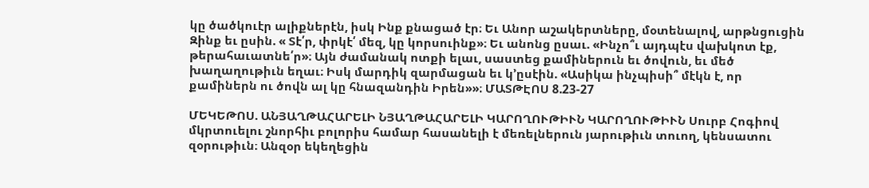կը ծածկուէր ալիքներէն, իսկ Ինք քնացած էր։ Եւ Անոր աշակերտները, մօտենալով, արթնցուցին Զինք եւ ըսին. « Տէ՛ր, փրկէ՛ մեզ, կը կորսուինք»։ Եւ անոնց ըսաւ. «Ինչո՞ւ այդպէս վախկոտ էք, թերահաւատնե՛ր»։ Այն ժամանակ ոտքի ելաւ, սաստեց քամիներուն եւ ծովուն, եւ մեծ խաղաղութիւն եղաւ։ Իսկ մարդիկ զարմացան եւ կ’ըսէին. «Ասիկա ինչպիսի՞ մէկն է, որ քամիներն ու ծովն ալ կը հնազանդին Իրեն»»։ ՄԱՏԹԷՈՍ 8.23-27

ՄԵԿԵԹՈՍ. ԱՆՅԱՂԹԱՀԱՐԵԼԻ ՆՅԱՂԹԱՀԱՐԵԼԻ ԿԱՐՈՂՈՒԹԻՒՆ ԿԱՐՈՂՈՒԹԻՒՆ Սուրբ Հոգիով մկրտուելու շնորհիւ բոլորիս համար հասանելի է մեռելներուն յարութիւն տուող, կենսատու զօրութիւն։ Անզօր եկեղեցին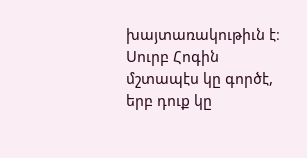խայտառակութիւն է։ Սուրբ Հոգին մշտապէս կը գործէ, երբ դուք կը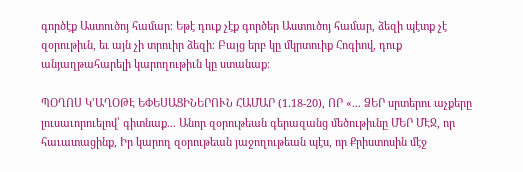գործէք Աստուծոյ համար։ Եթէ դուք չէք գործեր Աստուծոյ համար, ձեզի պէտք չէ զօրութիւն, եւ այն չի տրուիր ձեզի։ Բայց երբ կը մկրտուիք Հոգիով, դուք անյաղթահարելի կարողութիւն կը ստանաք։

ՊՕՂՈՍ Կ’ԱՂՕԹԷ ԵՓԵՍԱՑԻՆԵՐՈՒՆ ՀԱՄԱՐ (1.18-20), ՈՐ «... ՁԵՐ սրտերու աչքերը լուսաւորուելով՝ գիտնաք... Անոր զօրութեան գերազանց մեծութիւնը ՄԵՐ ՄԷՋ, որ հաւատացինք, Իր կարող զօրութեան յաջողութեան պէս, որ Քրիստոսին մէջ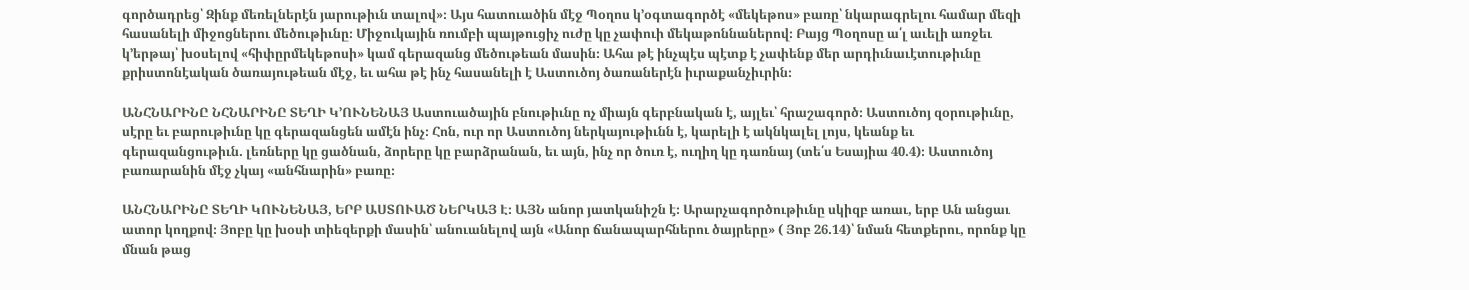գործադրեց՝ Զինք մեռելներէն յարութիւն տալով»։ Այս հատուածին մէջ Պօղոս կ’օգտագործէ «մեկեթոս» բառը՝ նկարագրելու համար մեզի հասանելի միջոցներու մեծութիւնը։ Միջուկային ռումբի պայթուցիչ ուժը կը չափուի մեկաթոննաներով։ Բայց Պօղոսը ա՛լ աւելի առջեւ կ’երթայ՝ խօսելով «հիփըրմեկեթոսի» կամ գերազանց մեծութեան մասին։ Ահա թէ ինչպէս պէտք է չափենք մեր արդիւնաւէտութիւնը քրիստոնէական ծառայութեան մէջ, եւ ահա թէ ինչ հասանելի է Աստուծոյ ծառաներէն իւրաքանչիւրին։

ԱՆՀՆԱՐԻՆԸ ՆՀՆԱՐԻՆԸ ՏԵՂԻ Կ’ՈՒՆԵՆԱՅ Աստուածային բնութիւնը ոչ միայն գերբնական է, այլեւ՝ հրաշագործ։ Աստուծոյ զօրութիւնը, սէրը եւ բարութիւնը կը գերազանցեն ամէն ինչ։ Հոն, ուր որ Աստուծոյ ներկայութիւնն է, կարելի է ակնկալել լոյս, կեանք եւ գերազանցութիւն. լեռները կը ցածնան, ձորերը կը բարձրանան, եւ այն, ինչ որ ծուռ է, ուղիղ կը դառնայ (տե՛ս Եսայիա 40.4)։ Աստուծոյ բառարանին մէջ չկայ «անհնարին» բառը։

ԱՆՀՆԱՐԻՆԸ ՏԵՂԻ ԿՈՒՆԵՆԱՅ, ԵՐԲ ԱՍՏՈՒԱԾ ՆԵՐԿԱՅ Է։ ԱՅՆ անոր յատկանիշն է։ Արարչագործութիւնը սկիզբ առաւ, երբ Ան անցաւ ատոր կողքով։ Յոբը կը խօսի տիեզերքի մասին՝ անուանելով այն «Անոր ճանապարհներու ծայրերը» ( Յոբ 26.14)՝ նման հետքերու, որոնք կը մնան թաց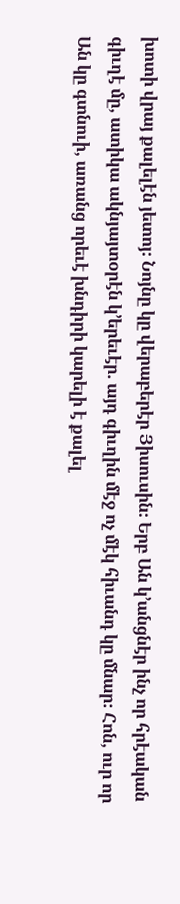խոտի վրայ քալելէն յետոյ։ Նոյնը կը վերաբերէր Յիսուսին։ Երբ Ան կ’անցնէր ինչ որ հրէական գիւղէ մը, ատիկա ակնյայտօրէն կ’երեւէր. այդ գիւղին մէջ ոչ մէկ հիւանդ կը մնար։ Հոն, ուր որ Ան կը գտնուի, առանց որեւէ խնդիրի կարելի է քալել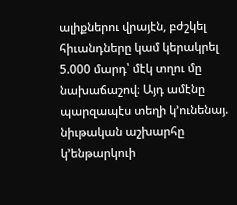ալիքներու վրայէն, բժշկել հիւանդները կամ կերակրել 5.000 մարդ՝ մէկ տղու մը նախաճաշով։ Այդ ամէնը պարզապէս տեղի կ’ունենայ. նիւթական աշխարհը կ’ենթարկուի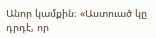Անոր կամքին։ «Աստուած կը դրդէ, որ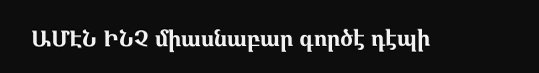ԱՄԷՆ ԻՆՉ միասնաբար գործէ դէպի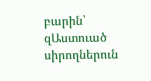բարին՝ զԱստուած սիրողներուն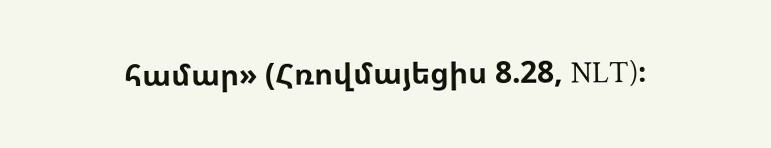համար» (Հռովմայեցիս 8.28, NLT)։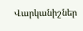Վարկանիշներ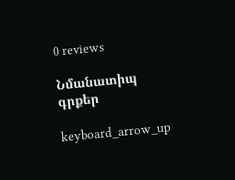0 reviews

Նմանատիպ գրքեր

keyboard_arrow_up